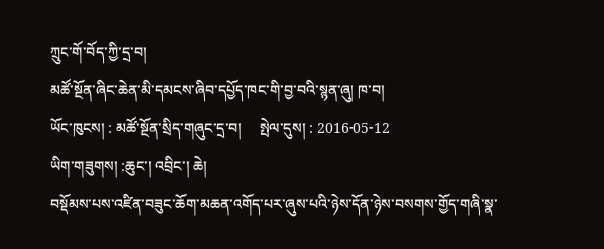ཀྲུང་གོ་བོད་ཀྱི་དྲ་བ།
མཚོ་སྔོན་ཞིང་ཆེན་མི་དམངས་ཞིབ་དཔྱོད་ཁང་གི་བྱ་བའི་སྙན་ཞུ། ཁ་བ།
ཡོང་ཁུངས། : མཚོ་སྔོན་སྲིད་གཞུང་དྲ་བ།     སྤེལ་དུས། : 2016-05-12
ཡིག་གཟུགས། :ཆུང་། འབྲིང་། ཆེ།
བསྡོམས་པས་འཛིན་བཟུང་ཆོག་མཆན་འགོད་པར་ཞུས་པའི་ཉེས་དོན་ཉེས་བསགས་གྱོད་གཞི་སྣ་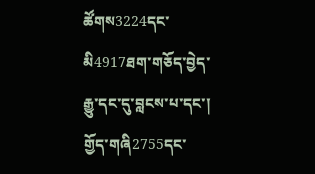ཚོགས3224དང་མི4917ཐག་གཅོད་བྱེད་རྒྱུ་དང་དུ་བླངས་པ་དང་། གྱོད་གཞི2755དང་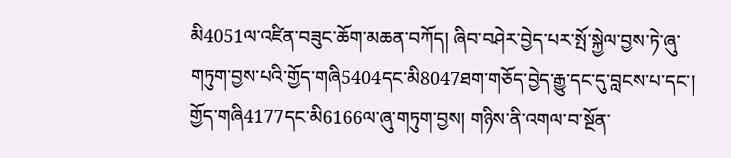མི4051ལ་འཛིན་བཟུང་ཆོག་མཆན་བཀོད། ཞིབ་བཤེར་བྱེད་པར་སྤོ་སྐྱེལ་བྱས་ཏེ་ཞུ་གཏུག་བྱས་པའི་གྱོད་གཞི5404དང་མི8047ཐག་གཅོད་བྱེད་རྒྱུ་དང་དུ་བླངས་པ་དང་། གྱོད་གཞི4177དང་མི6166ལ་ཞུ་གཏུག་བྱས། གཉིས་ནི་འགལ་བ་སྔོན་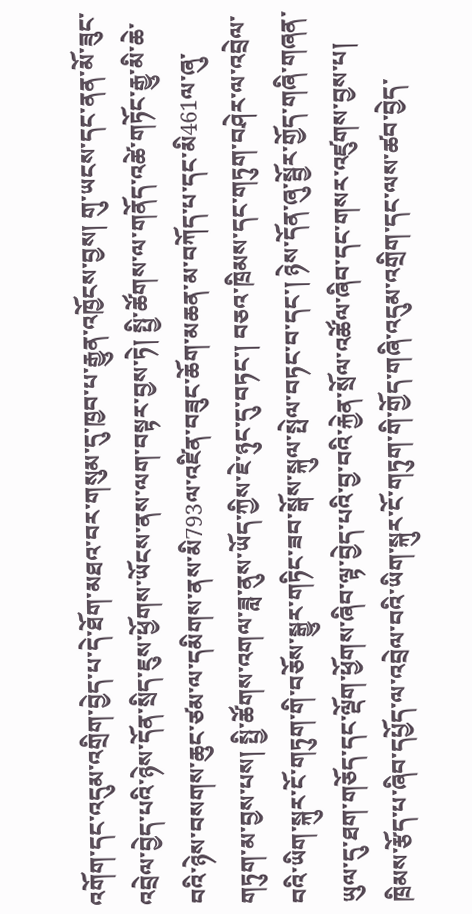འགོག་དང་འདུམ་འགྲིག་བྱེད་པ་དེ་ཐོག་མཐའ་བར་གསུམ་དུ་ཁྱབ་པ་རྒྱུན་འཁྱོངས་བྱས། གུ་ཡངས་དང་ནན་མོ་ཟུང་འབྲེལ་བྱེད་པའི་ཉེས་དོན་སྲིད་ཇུས་ཕྱོགས་ཡོངས་ནས་ལག་བསྟར་བྱས་ཏེ། སྤྱི་ཚོགས་ལ་གནོད་འཚེ་གཏོང་རྒྱུ་མི་ཆེ་བའི་ཉེས་བསགས་ཆུང་ཙམ་ལ་དམིགས་ནས་མི793ལ་འཛིན་བཟུང་ཆོག་མཆན་མ་བཀོད་པ་དང་མི461ལ་ཞུ་གཏུག་མ་བྱས་པས། སྤྱི་ཚོགས་འགལ་ཟླ་ནུས་ཡོད་ཀྱིས་ཇེ་ཉུང་དུ་བཏང་། བཅའ་ཁྲིམས་དང་གཏུག་བཤེར་ལ་འབྲེལ་བའི་ཡིག་སྐུར་ངོ་གཏུག་གི་བཅོས་སྒྱུར་གཏིང་ཟབ་སྒོས་སྐུལ་སྤེལ་བཏང་བ་དང་། ཉེས་དོན་ཞུ་སྦྱོར་གྱོད་གཞི་གཞན་ཡུལ་དུ་ཐག་གཅོད་དང་ལྡོག་ཕྱོགས་ཞིབ་ལྟ་བྱེད་པའི་བྱ་བའི་རྐྱེན་སྲོལ་འཚོལ་ཞིབ་དང་གསར་འཛུགས་བྱས་པ། ཁྲིམས་རྩོད་པ་ཞིབ་དཔྱོད་ལ་འབྲེལ་བའི་ཡིག་སྐུར་ངོ་གཏུག་གི་གྱོད་གཞི་འདུམ་འགྲིག་དང་ལས་ཚབ་བྱེད་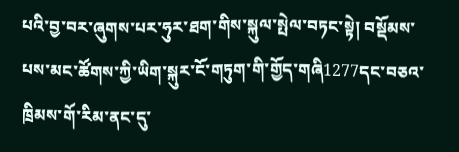པའི་བྱ་བར་ཞུགས་པར་ཧུར་ཐག་གིས་སྐུལ་སྤེལ་བཏང་སྟེ། བསྡོམས་པས་མང་ཚོགས་ཀྱི་ཡིག་སྐུར་ངོ་གཏུག་གི་གྱོད་གཞི1277དང་བཅའ་ཁྲིམས་གོ་རིམ་ནང་དུ་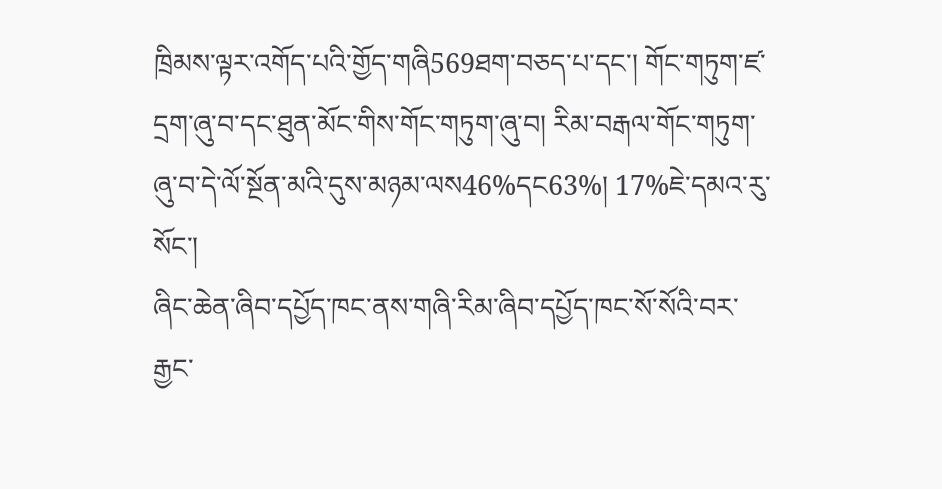ཁྲིམས་ལྟར་འགོད་པའི་གྱོད་གཞི569ཐག་བཅད་པ་དང་། གོང་གཏུག་ཛ་དྲག་ཞུ་བ་དང་ཐུན་མོང་གིས་གོང་གཏུག་ཞུ་བ། རིམ་བརྒལ་གོང་གཏུག་ཞུ་བ་དེ་ལོ་སྔོན་མའི་དུས་མཉམ་ལས46%དང63%། 17%ཇེ་དམའ་རུ་སོང་།
ཞིང་ཆེན་ཞིབ་དཔྱོད་ཁང་ནས་གཞི་རིམ་ཞིབ་དཔྱོད་ཁང་སོ་སོའི་བར་རྒྱང་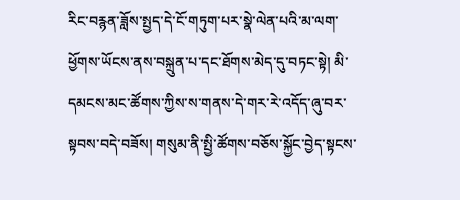རིང་བརྙན་ཟློས་སྤྱད་དེ་ངོ་གཏུག་པར་སྣེ་ལེན་པའི་མ་ལག་ཕྱོགས་ཡོངས་ནས་བསྐྲུན་པ་དང་ཐོགས་མེད་དུ་བཏང་སྟེ། མི་དམངས་མང་ཚོགས་ཀྱིས་ས་གནས་དེ་གར་རེ་འདོད་ཞུ་བར་སྟབས་བདེ་བཟོས། གསུམ་ནི་སྤྱི་ཚོགས་བཅོས་སྐྱོང་བྱེད་སྟངས་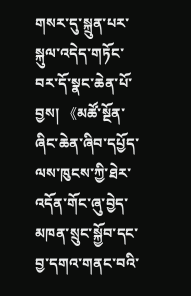གསར་དུ་སྐྲུན་པར་སྐུལ་འདེད་གཏོང་བར་དོ་སྣང་ཆེན་པོ་བྱས། 《མཚོ་སྔོན་ཞིང་ཆེན་ཞིབ་དཔྱོད་ལས་ཁུངས་ཀྱི་ཐེར་འདོན་གོང་ཞུ་བྱེད་མཁན་སྲུང་སྐྱོབ་དང་བྱ་དགའ་གནང་བའི་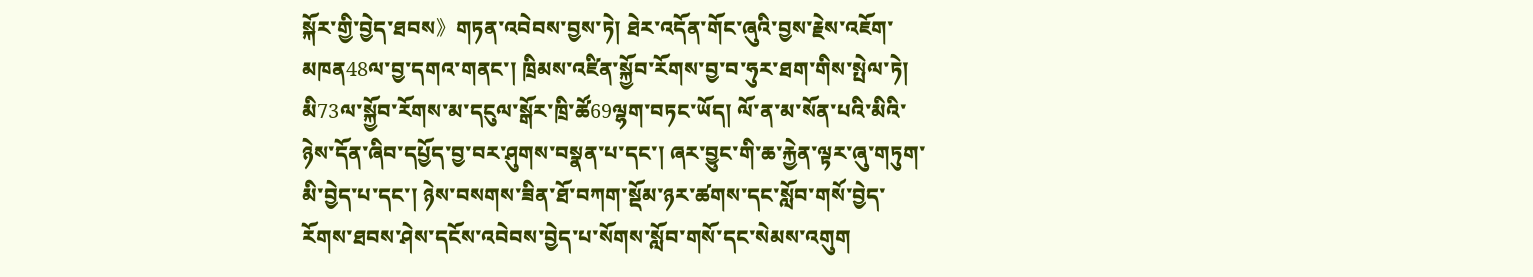སྐོར་གྱི་བྱེད་ཐབས》གཏན་འབེབས་བྱས་ཏེ། ཐེར་འདོན་གོང་ཞུའི་བྱས་རྗེས་འཇོག་མཁན48ལ་བྱ་དགའ་གནང་། ཁྲིམས་འཛིན་སྐྱོབ་རོགས་བྱ་བ་ཧུར་ཐག་གིས་སྤེལ་ཏེ། མི73ལ་སྐྱོབ་རོགས་མ་དངུལ་སྒོར་ཁྲི་ཚོ69ལྷག་བཏང་ཡོད། ལོ་ན་མ་སོན་པའི་མིའི་ཉེས་དོན་ཞིབ་དཔྱོད་བྱ་བར་ཤུགས་བསྣན་པ་དང་། ཞར་བྱུང་གི་ཆ་རྐྱེན་ལྟར་ཞུ་གཏུག་མི་བྱེད་པ་དང་། ཉེས་བསགས་ཟིན་ཐོ་བཀག་སྡོམ་ཉར་ཚགས་དང་སློབ་གསོ་བྱེད་རོགས་ཐབས་ཤེས་དངོས་འབེབས་བྱེད་པ་སོགས་སློབ་གསོ་དང་སེམས་འགུག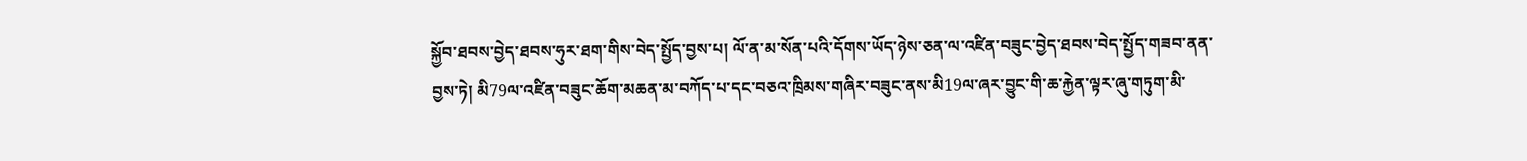སྐྱོབ་ཐབས་བྱེད་ཐབས་ཧུར་ཐག་གིས་བེད་སྤྱོད་བྱས་པ། ལོ་ན་མ་སོན་པའི་དོགས་ཡོད་ཉེས་ཅན་ལ་འཛིན་བཟུང་བྱེད་ཐབས་བེད་སྤྱོད་གཟབ་ནན་བྱས་ཏེ། མི79ལ་འཛིན་བཟུང་ཆོག་མཆན་མ་བཀོད་པ་དང་བཅའ་ཁྲིམས་གཞིར་བཟུང་ནས་མི19ལ་ཞར་བྱུང་གི་ཆ་རྐྱེན་ལྟར་ཞུ་གཏུག་མི་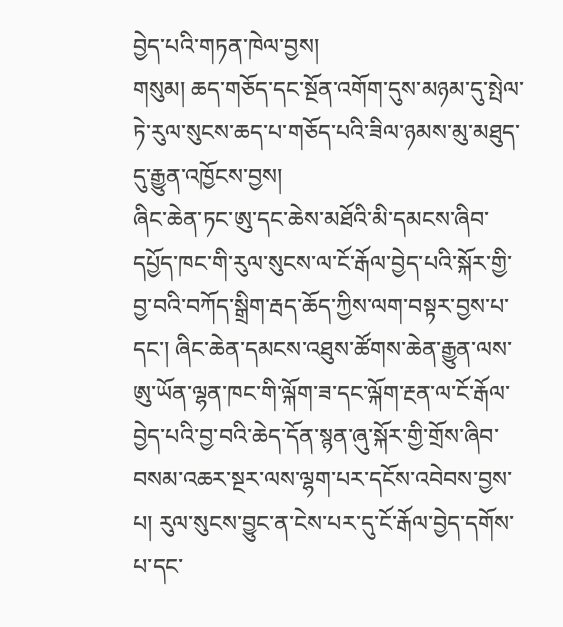བྱེད་པའི་གཏན་ཁེལ་བྱས།
གསུམ། ཆད་གཅོད་དང་སྔོན་འགོག་དུས་མཉམ་དུ་སྤེལ་ཏེ་རུལ་སུངས་ཆད་པ་གཅོད་པའི་ཟིལ་ཉམས་མུ་མཐུད་དུ་རྒྱུན་འཁྱོངས་བྱས།
ཞིང་ཆེན་ཏང་ཨུ་དང་ཆེས་མཐོའི་མི་དམངས་ཞིབ་དཔྱོད་ཁང་གི་རུལ་སུངས་ལ་ངོ་རྒོལ་བྱེད་པའི་སྐོར་གྱི་བྱ་བའི་བཀོད་སྒྲིག་རྦད་ཆོད་ཀྱིས་ལག་བསྟར་བྱས་པ་དང་། ཞིང་ཆེན་དམངས་འཐུས་ཚོགས་ཆེན་རྒྱུན་ལས་ཨུ་ཡོན་ལྷན་ཁང་གི་ལྐོག་ཟ་དང་ལྐོག་རྔན་ལ་ངོ་རྒོལ་བྱེད་པའི་བྱ་བའི་ཆེད་དོན་སྙན་ཞུ་སྐོར་གྱི་གྲོས་ཞིབ་བསམ་འཆར་སྔར་ལས་ལྷག་པར་དངོས་འབེབས་བྱས་པ། རུལ་སུངས་བྱུང་ན་ངེས་པར་དུ་ངོ་རྒོལ་བྱེད་དགོས་པ་དང་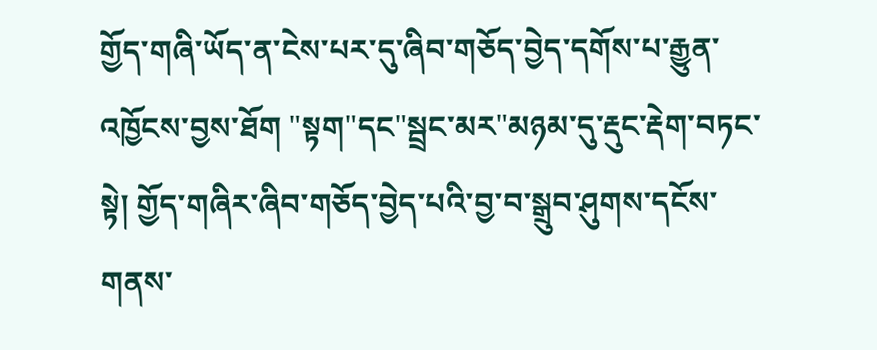གྱོད་གཞི་ཡོད་ན་ངེས་པར་དུ་ཞིབ་གཅོད་བྱེད་དགོས་པ་རྒྱུན་འཁྱོངས་བྱས་ཐོག "སྟག"དང"སྦྲང་མར"མཉམ་དུ་རྡུང་རྡེག་བཏང་སྟེ། གྱོད་གཞིར་ཞིབ་གཅོད་བྱེད་པའི་བྱ་བ་སྒྲུབ་ཤུགས་དངོས་གནས་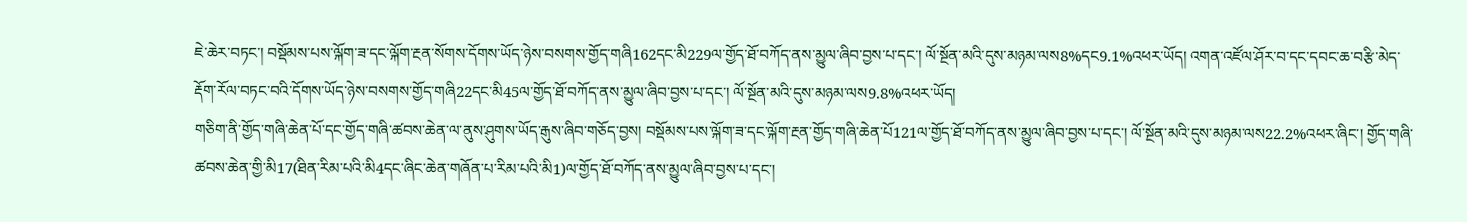ཇེ་ཆེར་བཏང་། བསྡོམས་པས་ལྐོག་ཟ་དང་ལྐོག་རྔན་སོགས་དོགས་ཡོད་ཉེས་བསགས་གྱོད་གཞི162དང་མི229ལ་གྱོད་ཐོ་བཀོད་ནས་མྱུལ་ཞིབ་བྱས་པ་དང་། ལོ་སྔོན་མའི་དུས་མཉམ་ལས8%དང9.1%འཕར་ཡོད། འགན་འཛོལ་ཤོར་བ་དང་དབང་ཆ་བརྩི་མེད་རྡོག་རོལ་བཏང་བའི་དོགས་ཡོད་ཉེས་བསགས་གྱོད་གཞི22དང་མི45ལ་གྱོད་ཐོ་བཀོད་ནས་མྱུལ་ཞིབ་བྱས་པ་དང་། ལོ་སྔོན་མའི་དུས་མཉམ་ལས9.8%འཕར་ཡོད།
གཅིག་ནི་གྱོད་གཞི་ཆེན་པོ་དང་གྱོད་གཞི་ཚབས་ཆེན་ལ་ནུས་ཤུགས་ཡོད་རྒུས་ཞིབ་གཅོད་བྱས། བསྡོམས་པས་ལྐོག་ཟ་དང་ལྐོག་རྔན་གྱོད་གཞི་ཆེན་པོ121ལ་གྱོད་ཐོ་བཀོད་ནས་མྱུལ་ཞིབ་བྱས་པ་དང་། ལོ་སྔོན་མའི་དུས་མཉམ་ལས22.2%འཕར་ཞིང་། གྱོད་གཞི་ཚབས་ཆེན་གྱི་མི17(ཐིན་རིམ་པའི་མི4དང་ཞིང་ཆེན་གཞོན་པ་རིམ་པའི་མི1)ལ་གྱོད་ཐོ་བཀོད་ནས་མྱུལ་ཞིབ་བྱས་པ་དང་།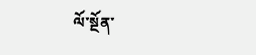ལོ་སྔོན་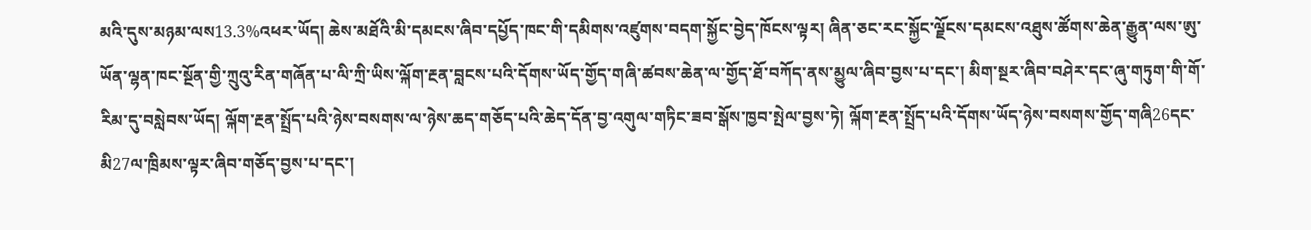མའི་དུས་མཉམ་ལས13.3%འཕར་ཡོད། ཆེས་མཐོའི་མི་དམངས་ཞིབ་དཔྱོད་ཁང་གི་དམིགས་འཛུགས་བདག་སྐྱོང་བྱེད་ཁོངས་ལྟར། ཞིན་ཅང་རང་སྐྱོང་ལྗོངས་དམངས་འཐུས་ཚོགས་ཆེན་རྒྱུན་ལས་ཨུ་ཡོན་ལྷན་ཁང་སྔོན་གྱི་ཀྲུའུ་རིན་གཞོན་པ་ལི་ཀྲི་ཡིས་ལྐོག་རྔན་བླངས་པའི་དོགས་ཡོད་གྱོད་གཞི་ཚབས་ཆེན་ལ་གྱོད་ཐོ་བཀོད་ནས་མྱུལ་ཞིབ་བྱས་པ་དང་། མིག་སྔར་ཞིབ་བཤེར་དང་ཞུ་གཏུག་གི་གོ་རིམ་དུ་བསླེབས་ཡོད། ལྐོག་རྔན་སྤྲོད་པའི་ཉེས་བསགས་ལ་ཉེས་ཆད་གཅོད་པའི་ཆེད་དོན་བྱ་འགུལ་གཏིང་ཟབ་སྒོས་ཁྱབ་སྤེལ་བྱས་ཏེ། ལྐོག་རྔན་སྤྲོད་པའི་དོགས་ཡོད་ཉེས་བསགས་གྱོད་གཞི26དང་མི27ལ་ཁྲིམས་ལྟར་ཞིབ་གཅོད་བྱས་པ་དང་།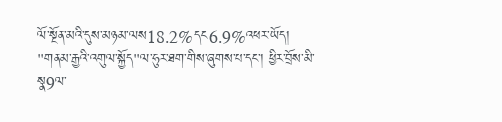ལོ་སྔོན་མའི་དུས་མཉམ་ལས18.2%དང6.9%འཕར་ཡོད། "གནམ་རྒྱའི་འགུལ་སྐྱོད"ལ་ཧུར་ཐག་གིས་ཞུགས་པ་དང་། ཕྱིར་བྲོས་མི་སྣ9ལ་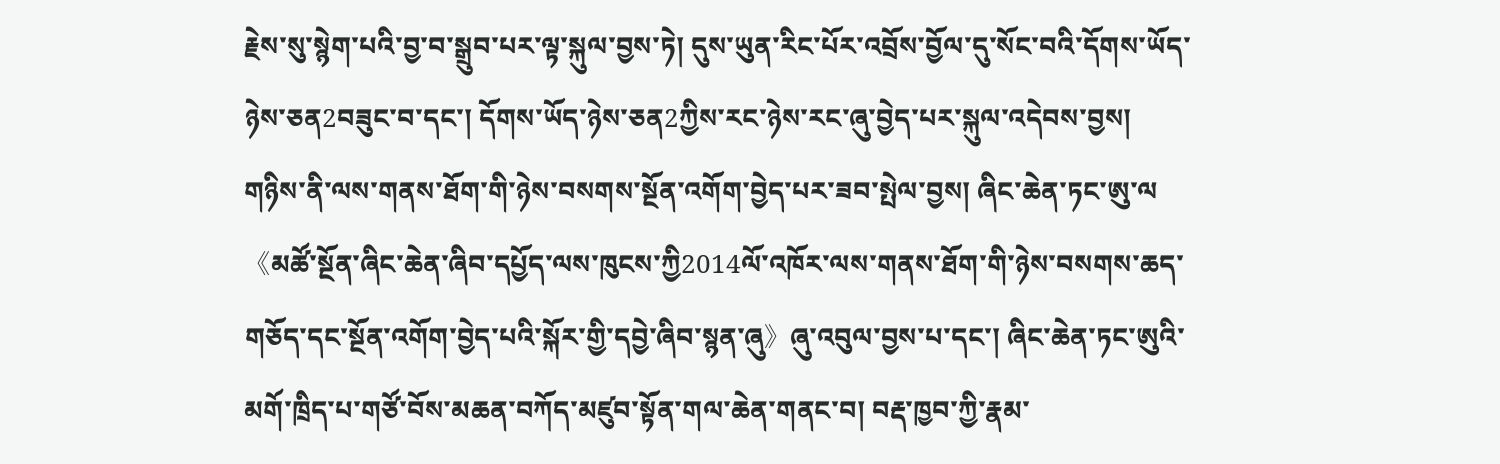རྗེས་སུ་སྙེག་པའི་བྱ་བ་སྒྲུབ་པར་ལྟ་སྐུལ་བྱས་ཏེ། དུས་ཡུན་རིང་པོར་འབྲོས་བྱོལ་དུ་སོང་བའི་དོགས་ཡོད་ཉེས་ཅན2བཟུང་བ་དང་། དོགས་ཡོད་ཉེས་ཅན2ཀྱིས་རང་ཉེས་རང་ཞུ་བྱེད་པར་སྐུལ་འདེབས་བྱས།
གཉིས་ནི་ལས་གནས་ཐོག་གི་ཉེས་བསགས་སྔོན་འགོག་བྱེད་པར་ཟབ་སྤེལ་བྱས། ཞིང་ཆེན་ཏང་ཨུ་ལ《མཚོ་སྔོན་ཞིང་ཆེན་ཞིབ་དཔྱོད་ལས་ཁུངས་ཀྱི2014ལོ་འཁོར་ལས་གནས་ཐོག་གི་ཉེས་བསགས་ཆད་གཅོད་དང་སྔོན་འགོག་བྱེད་པའི་སྐོར་གྱི་དབྱེ་ཞིབ་སྙན་ཞུ》ཞུ་འབུལ་བྱས་པ་དང་། ཞིང་ཆེན་ཏང་ཨུའི་མགོ་ཁྲིད་པ་གཙོ་བོས་མཆན་བཀོད་མཛུབ་སྟོན་གལ་ཆེན་གནང་བ། བརྡ་ཁྱབ་ཀྱི་རྣམ་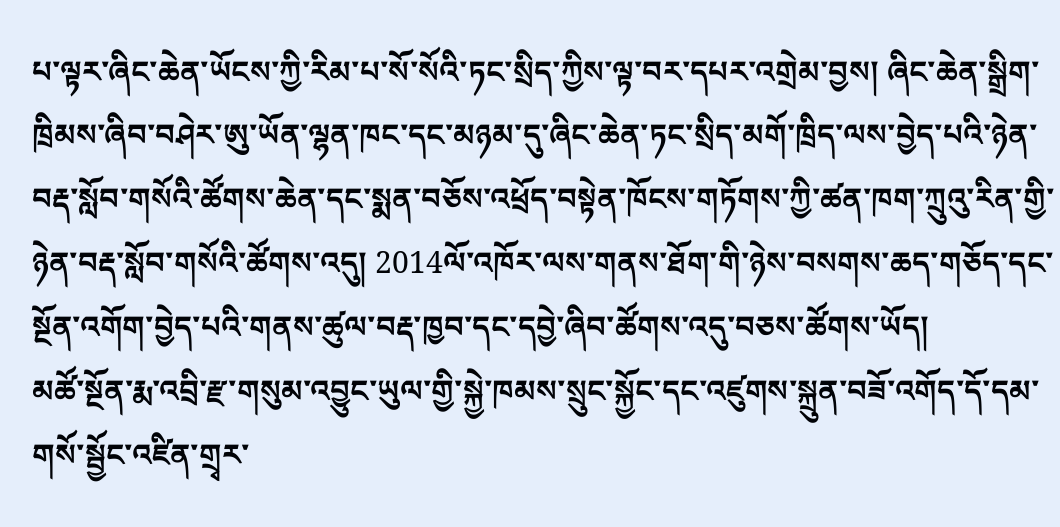པ་ལྟར་ཞིང་ཆེན་ཡོངས་ཀྱི་རིམ་པ་སོ་སོའི་ཏང་སྲིད་ཀྱིས་ལྟ་བར་དཔར་འགྲེམ་བྱས། ཞིང་ཆེན་སྒྲིག་ཁྲིམས་ཞིབ་བཤེར་ཨུ་ཡོན་ལྷན་ཁང་དང་མཉམ་དུ་ཞིང་ཆེན་ཏང་སྲིད་མགོ་ཁྲིད་ལས་བྱེད་པའི་ཉེན་བརྡ་སློབ་གསོའི་ཚོགས་ཆེན་དང་སྨན་བཅོས་འཕྲོད་བསྟེན་ཁོངས་གཏོགས་ཀྱི་ཚན་ཁག་ཀྲུའུ་རིན་གྱི་ཉེན་བརྡ་སློབ་གསོའི་ཚོགས་འདུ། 2014ལོ་འཁོར་ལས་གནས་ཐོག་གི་ཉེས་བསགས་ཆད་གཅོད་དང་སྔོན་འགོག་བྱེད་པའི་གནས་ཚུལ་བརྡ་ཁྱབ་དང་དབྱེ་ཞིབ་ཚོགས་འདུ་བཅས་ཚོགས་ཡོད།
མཚོ་སྔོན་རྨ་འབྲི་རྫ་གསུམ་འབྱུང་ཡུལ་གྱི་སྐྱེ་ཁམས་སྲུང་སྐྱོང་དང་འཛུགས་སྐྲུན་བཟོ་འགོད་དོ་དམ་གསོ་སྦྱོང་འཛིན་གྲྭར་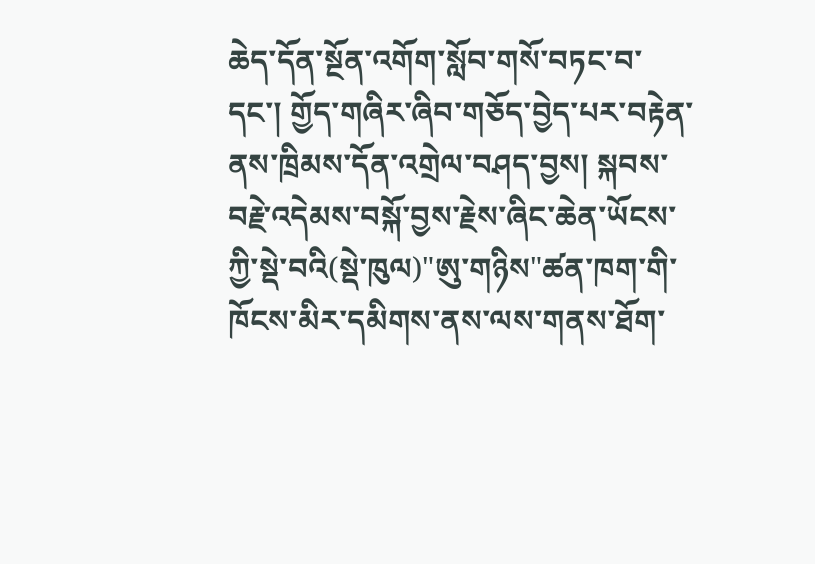ཆེད་དོན་སྔོན་འགོག་སློབ་གསོ་བཏང་བ་དང་། གྱོད་གཞིར་ཞིབ་གཅོད་བྱེད་པར་བརྟེན་ནས་ཁྲིམས་དོན་འགྲེལ་བཤད་བྱས། སྐབས་བརྗེ་འདེམས་བསྐོ་བྱས་རྗེས་ཞིང་ཆེན་ཡོངས་ཀྱི་སྡེ་བའི(སྡེ་ཁུལ)"ཨུ་གཉིས"ཚན་ཁག་གི་ཁོངས་མིར་དམིགས་ནས་ལས་གནས་ཐོག་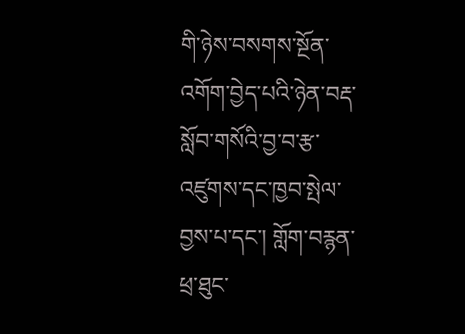གི་ཉེས་བསགས་སྔོན་འགོག་བྱེད་པའི་ཉེན་བརྡ་སློབ་གསོའི་བྱ་བ་རྩ་འཛུགས་དང་ཁྱབ་སྤེལ་བྱས་པ་དང་། གློག་བརྙན་ཕྲ་ཐུང་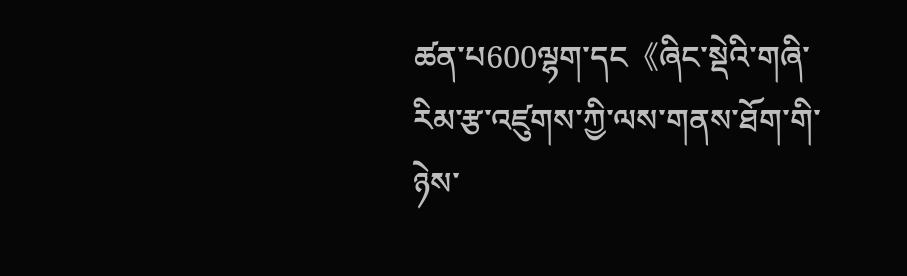ཚན་པ600ལྷག་དང《ཞིང་སྡེའི་གཞི་རིམ་རྩ་འཛུགས་ཀྱི་ལས་གནས་ཐོག་གི་ཉེས་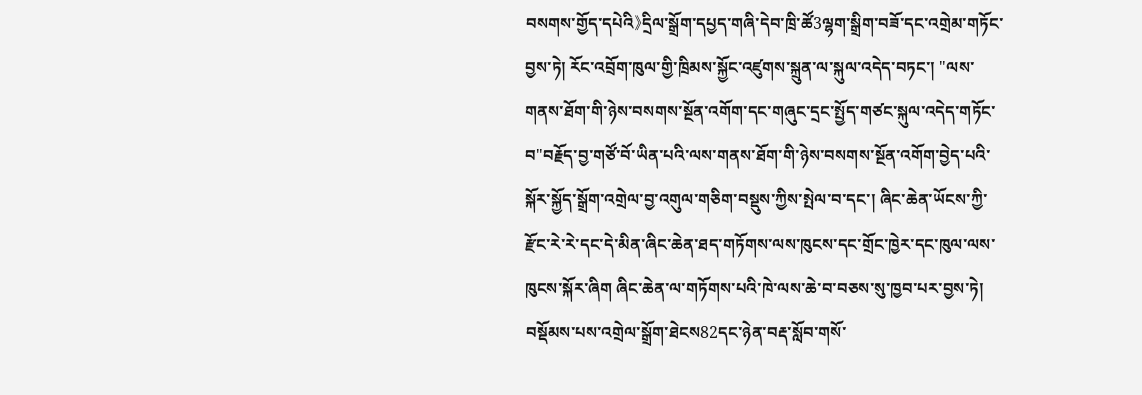བསགས་གྱོད་དཔེའི》དྲིལ་སྒྲོག་དཔྱད་གཞི་དེབ་ཁྲི་ཚོ3ལྷག་སྒྲིག་བཟོ་དང་འགྲེམ་གཏོང་བྱས་ཏེ། རོང་འབྲོག་ཁུལ་གྱི་ཁྲིམས་སྐྱོང་འཛུགས་སྐྲུན་ལ་སྐུལ་འདེད་བཏང་། "ལས་གནས་ཐོག་གི་ཉེས་བསགས་སྔོན་འགོག་དང་གཞུང་དྲང་སྤྱོད་གཙང་སྐུལ་འདེད་གཏོང་བ"བརྗོད་བྱ་གཙོ་བོ་ཡིན་པའི་ལས་གནས་ཐོག་གི་ཉེས་བསགས་སྔོན་འགོག་བྱེད་པའི་སྐོར་སྐྱོད་སྒྲོག་འགྲེལ་བྱ་འགུལ་གཅིག་བསྡུས་ཀྱིས་སྤེལ་བ་དང་། ཞིང་ཆེན་ཡོངས་ཀྱི་རྫོང་རེ་རེ་དང་དེ་མིན་ཞིང་ཆེན་ཐད་གཏོགས་ལས་ཁུངས་དང་གྲོང་ཁྱེར་དང་ཁུལ་ལས་ཁུངས་སྐོར་ཞིག ཞིང་ཆེན་ལ་གཏོགས་པའི་ཁེ་ལས་ཆེ་བ་བཅས་སུ་ཁྱབ་པར་བྱས་ཏེ། བསྡོམས་པས་འགྲེལ་སྒྲོག་ཐེངས82དང་ཉེན་བརྡ་སློབ་གསོ་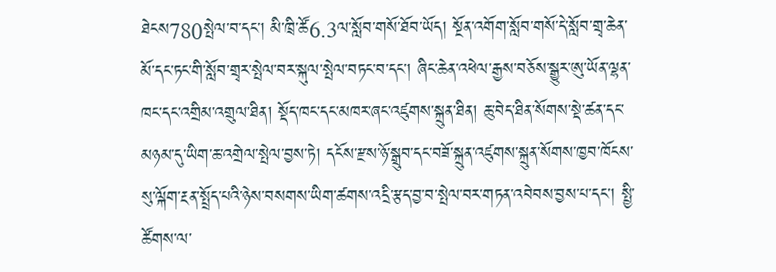ཐེངས780སྤེལ་བ་དང་། མི་ཁྲི་ཚོ6.3ལ་སློབ་གསོ་ཐོབ་ཡོད། སྔོན་འགོག་སློབ་གསོ་དེ་སློབ་གྲྭ་ཆེན་མོ་དང་ཏང་གི་སློབ་གྲྭར་སྤེལ་བར་སྐུལ་སྤེལ་བཏང་བ་དང་། ཞིང་ཆེན་འཕེལ་རྒྱས་བཅོས་སྒྱུར་ཨུ་ཡོན་ལྷན་ཁང་དང་འགྲིམ་འགྲུལ་ཐིན། སྡོད་ཁང་དང་མཁར་ཞང་འཛུགས་སྐྲུན་ཐིན། ཆུ་བེད་ཐིན་སོགས་སྡེ་ཚན་དང་མཉམ་དུ་ཡིག་ཆ་འགྲེལ་སྤེལ་བྱས་ཏེ། དངོས་རྫས་ཉོ་སྒྲུབ་དང་བཟོ་སྐྲུན་འཛུགས་སྐྲུན་སོགས་ཁྱབ་ཁོངས་སུ་ལྐོག་རྔན་སྤྲོད་པའི་ཉེས་བསགས་ཡིག་ཚགས་འདྲི་རྩད་བྱ་བ་སྤེལ་བར་གཏན་འབེབས་བྱས་པ་དང་། སྤྱི་ཚོགས་ལ་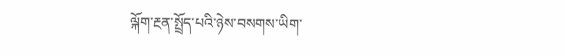ལྐོག་རྔན་སྤྲོད་པའི་ཉེས་བསགས་ཡིག་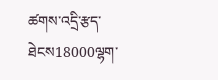ཚགས་འདྲི་རྩད་ཐེངས18000ལྷག་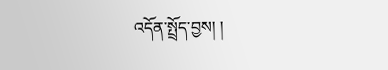འདོན་སྤྲོད་བྱས། །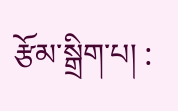རྩོམ་སྒྲིག་པ། :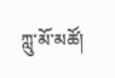ཀླུ་མོ་མཚོ།